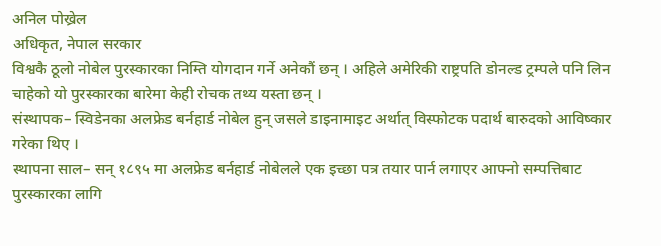अनिल पोख्रेल
अधिकृत, नेपाल सरकार
विश्वकै ठूलो नोबेल पुरस्कारका निम्ति योगदान गर्ने अनेकौं छन् । अहिले अमेरिकी राष्ट्रपति डोनल्ड ट्रम्पले पनि लिन चाहेको यो पुरस्कारका बारेमा केही रोचक तथ्य यस्ता छन् ।
संस्थापक– स्विडेनका अलफ्रेड बर्नहार्ड नोबेल हुन् जसले डाइनामाइट अर्थात् विस्फोटक पदार्थ बारुदको आविष्कार गरेका थिए ।
स्थापना साल– सन् १८९५ मा अलफ्रेड बर्नहार्ड नोबेलले एक इच्छा पत्र तयार पार्न लगाएर आफ्नो सम्पत्तिबाट पुरस्कारका लागि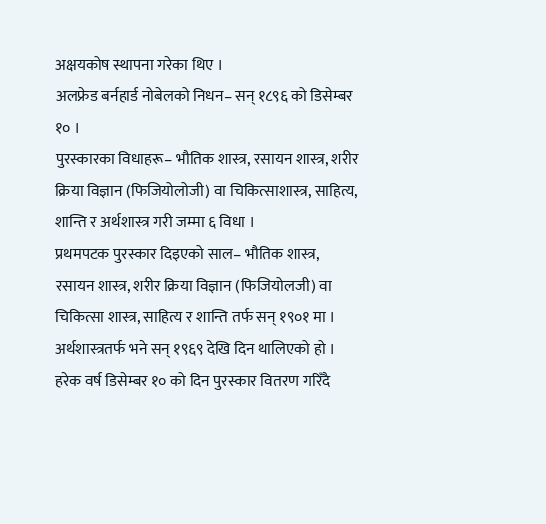अक्षयकोष स्थापना गरेका थिए ।
अलफ्रेड बर्नहार्ड नोबेलको निधन– सन् १८९६ को डिसेम्बर १० ।
पुरस्कारका विधाहरू– भौतिक शास्त्र, रसायन शास्त्र, शरीर क्रिया विज्ञान (फिजियोलोजी) वा चिकित्साशास्त्र, साहित्य, शान्ति र अर्थशास्त्र गरी जम्मा ६ विधा ।
प्रथमपटक पुरस्कार दिइएको साल– भौतिक शास्त्र, रसायन शास्त्र, शरीर क्रिया विज्ञान (फिजियोलजी) वा चिकित्सा शास्त्र, साहित्य र शान्ति तर्फ सन् १९०१ मा । अर्थशास्त्रतर्फ भने सन् १९६९ देखि दिन थालिएको हो ।
हरेक वर्ष डिसेम्बर १० को दिन पुरस्कार वितरण गरिँदै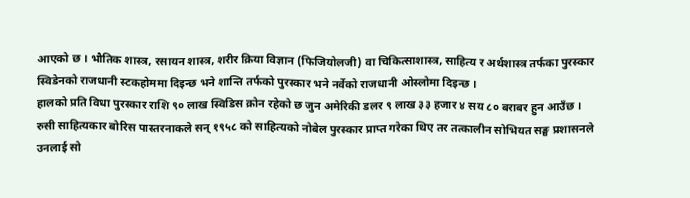आएको छ । भौतिक शास्त्र, रसायन शास्त्र, शरीर क्रिया विज्ञान (फिजियोलजी) वा चिकित्साशास्त्र, साहित्य र अर्थशास्त्र तर्फका पुरस्कार स्विडेनको राजधानी स्टकहोममा दिइन्छ भने शान्ति तर्फको पुरस्कार भने नर्वेको राजधानी ओस्लोमा दिइन्छ ।
हालको प्रति विधा पुरस्कार राशि ९० लाख स्विडिस क्रोन रहेको छ जुन अमेरिकी डलर ९ लाख ३३ हजार ४ सय ८० बराबर हुन आउँछ ।
रुसी साहित्यकार बोरिस पास्तरनाकले सन् १९५८ को साहित्यको नोबेल पुरस्कार प्राप्त गरेका थिए तर तत्कालीन सोभियत सङ्घ प्रशासनले उनलाई सो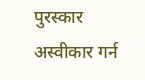पुरस्कार अस्वीकार गर्न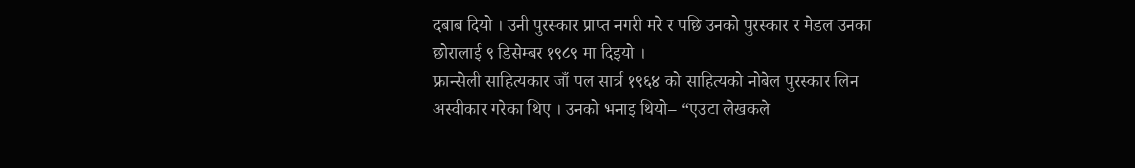दबाब दियो । उनी पुरस्कार प्राप्त नगरी मरे र पछि उनको पुरस्कार र मेडल उनका छोरालाई ९ डिसेम्बर १९८९ मा दिइयो ।
फ्रान्सेली साहित्यकार जाँ पल सार्त्र १९६४ को साहित्यको नोबेल पुरस्कार लिन अस्वीकार गरेका थिए । उनको भनाइ थियो– “एउटा लेखकले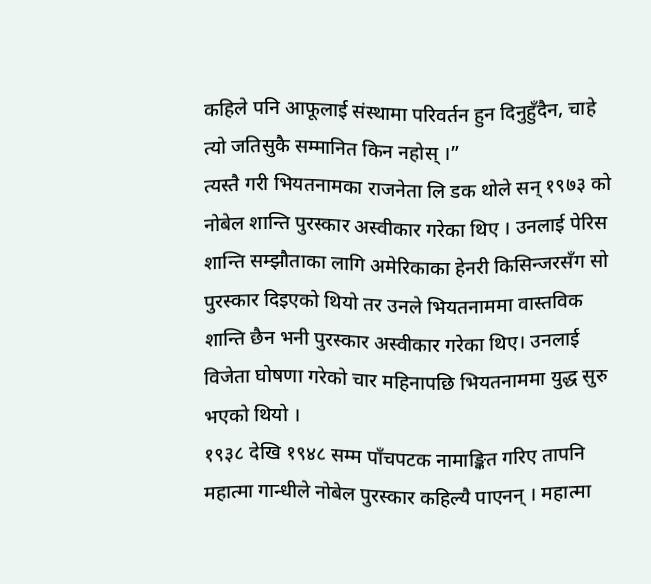कहिले पनि आफूलाई संस्थामा परिवर्तन हुन दिनुहुँदैन, चाहे त्यो जतिसुकै सम्मानित किन नहोस् ।”
त्यस्तै गरी भियतनामका राजनेता लि डक थोले सन् १९७३ को नोबेल शान्ति पुरस्कार अस्वीकार गरेका थिए । उनलाई पेरिस शान्ति सम्झौताका लागि अमेरिकाका हेनरी किसिन्जरसँग सो पुरस्कार दिइएको थियो तर उनले भियतनाममा वास्तविक शान्ति छैन भनी पुरस्कार अस्वीकार गरेका थिए। उनलाई विजेता घोषणा गरेको चार महिनापछि भियतनाममा युद्ध सुरु भएको थियो ।
१९३८ देखि १९४८ सम्म पाँचपटक नामाङ्कित गरिए तापनि महात्मा गान्धीले नोबेल पुरस्कार कहिल्यै पाएनन् । महात्मा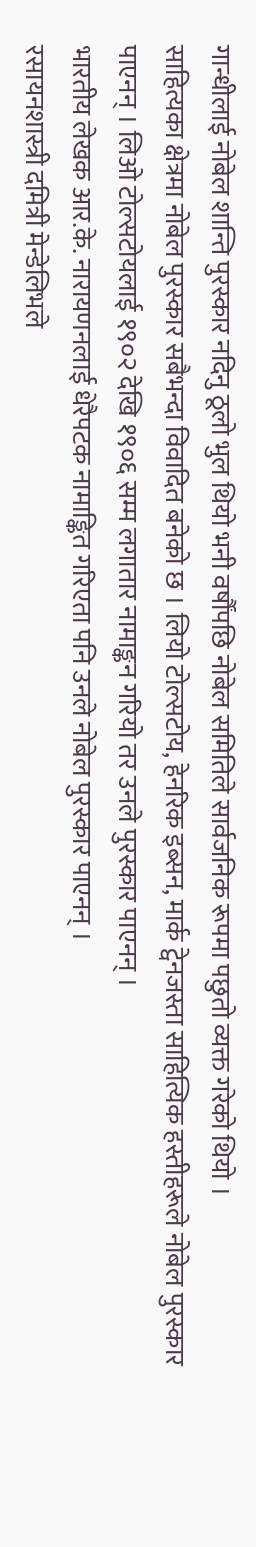गान्धीलाई नोबेल शान्ति पुरस्कार नदिनु ठूलो भुल थियो भनी वर्षौंपछि नोबेल समितिले सार्वजनिक रूपमा पछुतो व्यक्त गरेको थियो ।
साहित्यका क्षेत्रमा नोबेल पुरस्कार सबैभन्दा विवादित बनेको छ । लियो टोल्सटोय, हेनरिक इब्सन, मार्क ट्वेनजस्ता साहित्यिक हस्तीहरूले नोबेल पुरस्कार पाएनन् । लिओ टोल्सटोयलाई १९०२ देखि १९०६ सम्म लगातार नामाङ्कन गरियो तर उनले पुरस्कार पाएनन् ।
भारतीय लेखक आर.के. नारायणनलाई धेरैपटक नामाङ्कित गरिएता पनि उनले नोबेल पुरस्कार पाएनन् ।
रसायनशास्त्री दमित्री मेन्डेलिभले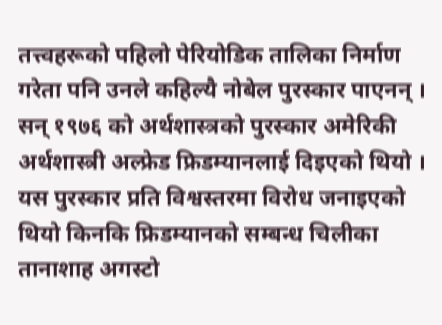तत्त्वहरूको पहिलो पेरियोडिक तालिका निर्माण गरेता पनि उनले कहिल्यै नोबेल पुरस्कार पाएनन् ।
सन् १९७६ को अर्थशास्त्रको पुरस्कार अमेरिकी अर्थशास्त्री अल्फ्रेड फ्रिडम्यानलाई दिइएको थियो । यस पुरस्कार प्रति विश्वस्तरमा विरोध जनाइएको थियो किनकि फ्रिडम्यानको सम्बन्ध चिलीका तानाशाह अगस्टो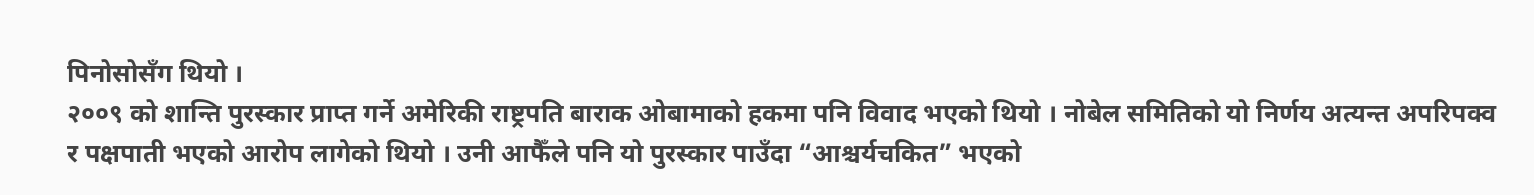पिनोसोसँग थियो ।
२००९ को शान्ति पुरस्कार प्राप्त गर्ने अमेरिकी राष्ट्रपति बाराक ओबामाको हकमा पनि विवाद भएको थियो । नोबेल समितिको यो निर्णय अत्यन्त अपरिपक्व र पक्षपाती भएको आरोप लागेको थियो । उनी आफैँले पनि यो पुरस्कार पाउँदा “आश्चर्यचकित” भएको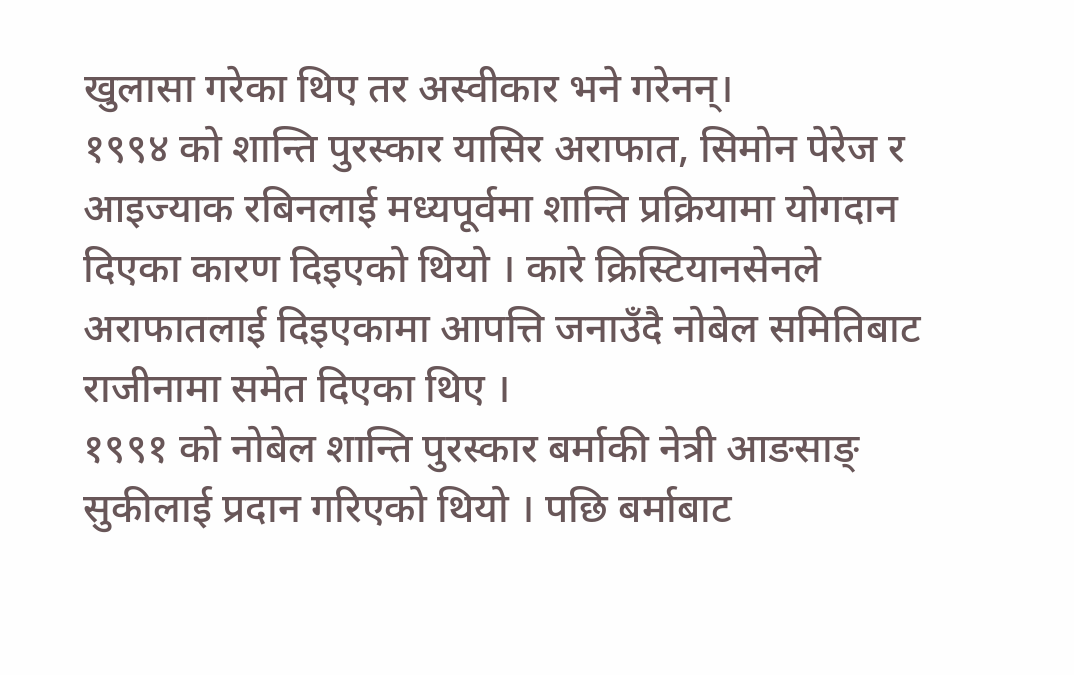खुलासा गरेका थिए तर अस्वीकार भने गरेनन्।
१९९४ को शान्ति पुरस्कार यासिर अराफात, सिमोन पेरेज र आइज्याक रबिनलाई मध्यपूर्वमा शान्ति प्रक्रियामा योगदान दिएका कारण दिइएको थियो । कारे क्रिस्टियानसेनले अराफातलाई दिइएकामा आपत्ति जनाउँदै नोबेल समितिबाट राजीनामा समेत दिएका थिए ।
१९९१ को नोबेल शान्ति पुरस्कार बर्माकी नेत्री आङसाङ् सुकीलाई प्रदान गरिएको थियो । पछि बर्माबाट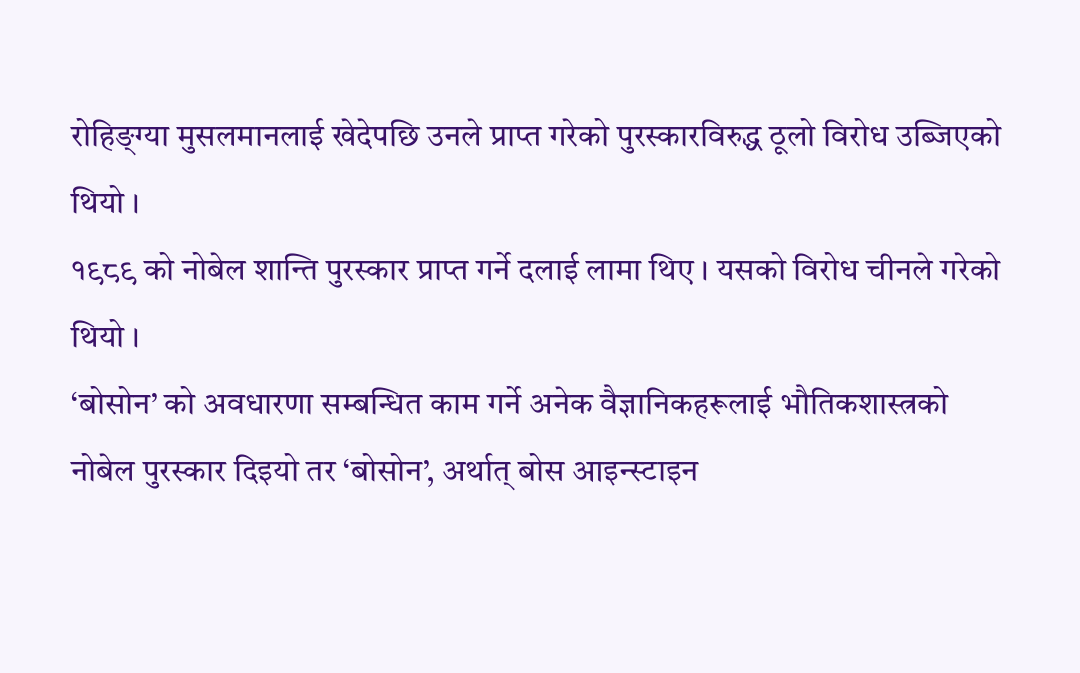रोहिङ्ग्या मुसलमानलाई खेदेपछि उनले प्राप्त गरेको पुरस्कारविरुद्ध ठूलो विरोध उब्जिएको थियो ।
१९८९ को नोबेल शान्ति पुरस्कार प्राप्त गर्ने दलाई लामा थिए । यसको विरोध चीनले गरेको थियो ।
‘बोसोन’ को अवधारणा सम्बन्धित काम गर्ने अनेक वैज्ञानिकहरूलाई भौतिकशास्त्रको नोबेल पुरस्कार दिइयो तर ‘बोसोन’, अर्थात् बोस आइन्स्टाइन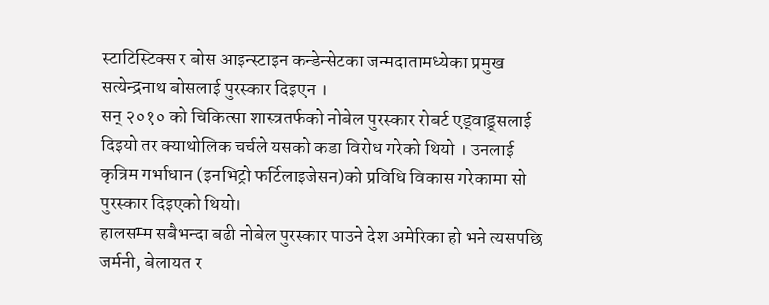स्टाटिस्टिक्स र बोस आइन्स्टाइन कन्डेन्सेटका जन्मदातामध्येका प्रमुख सत्येन्द्रनाथ बोसलाई पुरस्कार दिइएन ।
सन् २०१० को चिकित्सा शास्त्रतर्फको नोबेल पुरस्कार रोबर्ट एड्वाड्र्सलाई दिइयो तर क्याथोलिक चर्चले यसको कडा विरोध गरेको थियो । उनलाई कृत्रिम गर्भाधान (इनभिट्रो फर्टिलाइजेसन)को प्रविधि विकास गरेकामा सो पुरस्कार दिइएको थियो।
हालसम्म सबैभन्दा बढी नोबेल पुरस्कार पाउने देश अमेरिका हो भने त्यसपछि जर्मनी, बेलायत र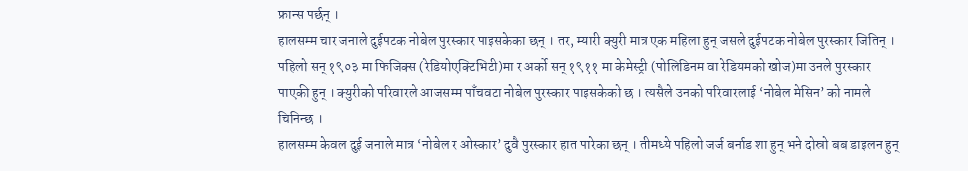फ्रान्स पर्छन् ।
हालसम्म चार जनाले दुईपटक नोबेल पुरस्कार पाइसकेका छन् । तर, म्यारी क्युरी मात्र एक महिला हुन् जसले दुईपटक नोबेल पुरस्कार जितिन् । पहिलो सन् १९०३ मा फिजिक्स (रेडियोएक्टिभिटी)मा र अर्को सन् १९११ मा केमेस्ट्री (पोलिडिनम वा रेडियमको खोज)मा उनले पुरस्कार पाएकी हुन् । क्युरीको परिवारले आजसम्म पाँचवटा नोबेल पुरस्कार पाइसकेको छ । त्यसैले उनको परिवारलाई ‘नोबेल मेसिन’ को नामले चिनिन्छ ।
हालसम्म केवल दुई जनाले मात्र ‘नोबेल र ओस्कार’ दुवै पुरस्कार हात पारेका छन् । तीमध्ये पहिलो जर्ज बर्नाड शा हुन् भने दोस्रो बब डाइलन हुन्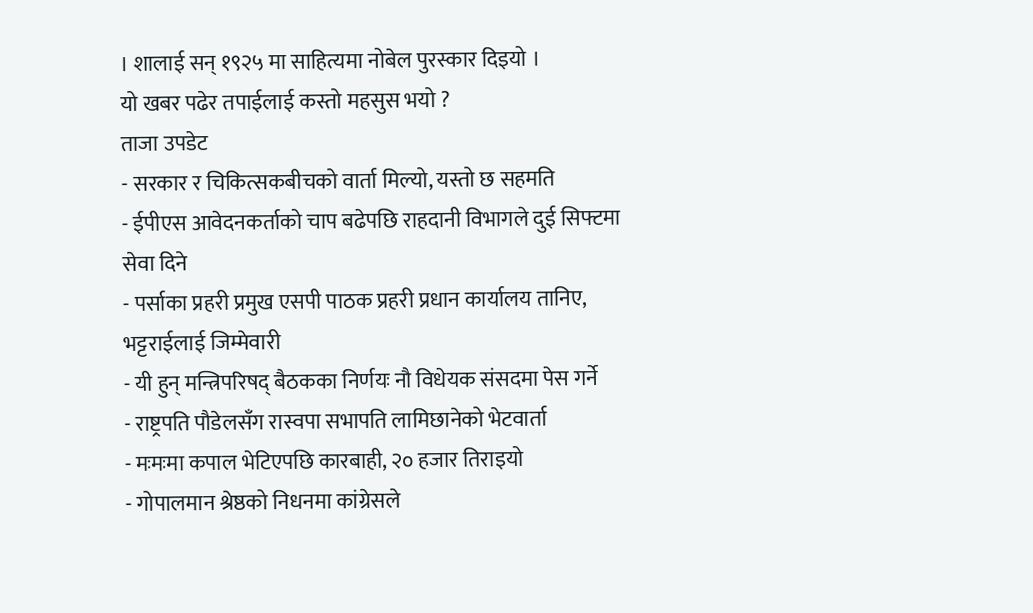। शालाई सन् १९२५ मा साहित्यमा नोबेल पुरस्कार दिइयो ।
यो खबर पढेर तपाईलाई कस्तो महसुस भयो ?
ताजा उपडेट
- सरकार र चिकित्सकबीचको वार्ता मिल्यो, यस्तो छ सहमति
- ईपीएस आवेदनकर्ताको चाप बढेपछि राहदानी विभागले दुई सिफ्टमा सेवा दिने
- पर्साका प्रहरी प्रमुख एसपी पाठक प्रहरी प्रधान कार्यालय तानिए, भट्टराईलाई जिम्मेवारी
- यी हुन् मन्त्रिपरिषद् बैठकका निर्णयः नौ विधेयक संसदमा पेस गर्ने
- राष्ट्रपति पौडेलसँग रास्वपा सभापति लामिछानेको भेटवार्ता
- मःमःमा कपाल भेटिएपछि कारबाही, २० हजार तिराइयो
- गोपालमान श्रेष्ठको निधनमा कांग्रेसले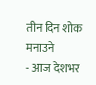तीन दिन शोक मनाउने
- आज देशभर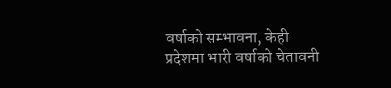वर्षाको सम्भावना, केही प्रदेशमा भारी वर्षाको चेतावनी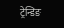ट्रेन्डिङ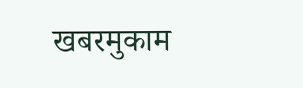खबरमुकाम